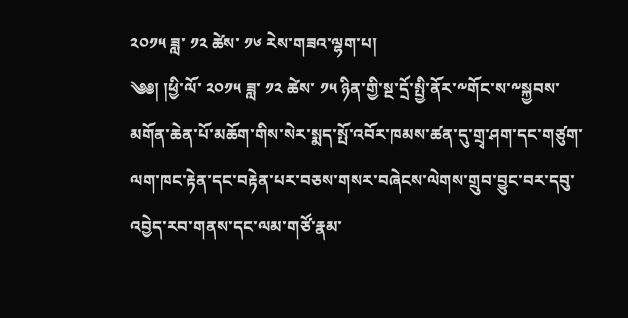༢༠༡༥ ཟླ་ ༡༢ ཚེས་ ༡༦ རེས་གཟའ་ལྷག་པ།
༄༅། །ཕྱི་ལོ་ ༢༠༡༥ ཟླ་ ༡༢ ཚེས་ ༡༥ ཉིན་གྱི་སྔ་དྲོ་སྤྱི་ནོར་༸གོང་ས་༸སྐྱབས་མགོན་ཆེན་པོ་མཆོག་གིས་སེར་སྨད་སྤོ་འབོར་ཁམས་ཚན་དུ་གྲྭ་ཤག་དང་གཙུག་ལག་ཁང་རྟེན་དང་བརྟེན་པར་བཅས་གསར་བཞེངས་ལེགས་གྲུབ་བྱུང་བར་དབུ་འབྱེད་རབ་གནས་དང་ལམ་གཙོ་རྣམ་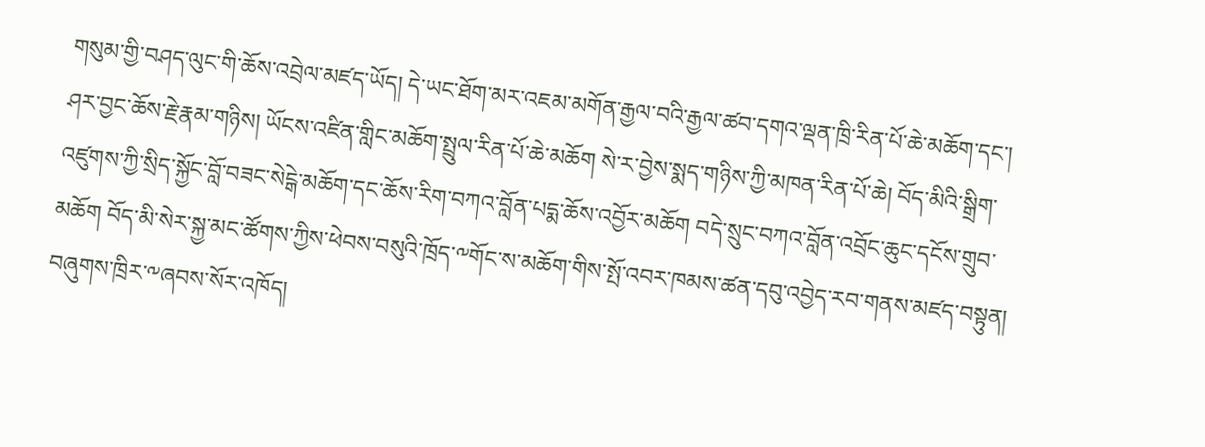གསུམ་གྱི་བཤད་ལུང་གི་ཆོས་འབྲེལ་མཛད་ཡོད། དེ་ཡང་ཐོག་མར་འཇམ་མགོན་རྒྱལ་བའི་རྒྱལ་ཚབ་དགའ་ལྡན་ཁྲི་རིན་པོ་ཆེ་མཆོག་དང་། ཤར་བྱང་ཆོས་རྗེ་རྣམ་གཉིས། ཡོངས་འཛིན་གླིང་མཆོག་སྤྲུལ་རིན་པོ་ཆེ་མཆོག སེ་ར་བྱེས་སྨད་གཉིས་ཀྱི་མཁན་རིན་པོ་ཆེ། བོད་མིའི་སྒྲིག་འཛུགས་ཀྱི་སྲིད་སྐྱོང་བློ་བཟང་སེངྒེ་མཆོག་དང་ཆོས་རིག་བཀའ་བློན་པདྨ་ཆོས་འབྱོར་མཆོག བདེ་སྲུང་བཀའ་བློན་འབྲོང་ཆུང་དངོས་གྲུབ་མཆོག བོད་མི་སེར་སྐྱ་མང་ཚོགས་ཀྱིས་ཕེབས་བསུའི་ཁྲོད་༸གོང་ས་མཆོག་གིས་སྤོ་འབར་ཁམས་ཚན་དབུ་འབྱེད་རབ་གནས་མཛད་བསྟུན། བཞུགས་ཁྲིར་༸ཞབས་སོར་འཁོད།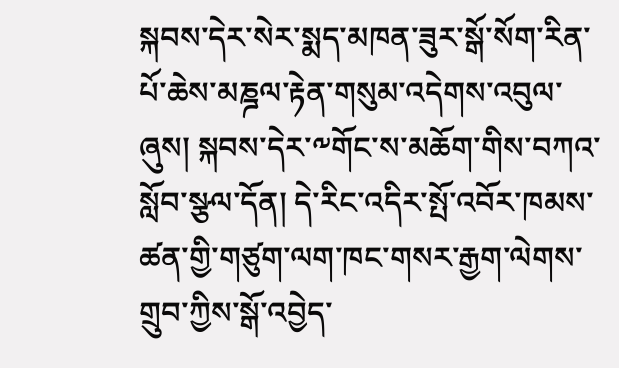སྐབས་དེར་སེར་སྨད་མཁན་ཟུར་སྒོ་སོག་རིན་པོ་ཆེས་མཎྜལ་རྟེན་གསུམ་འདེགས་འབུལ་ཞུས། སྐབས་དེར་༸གོང་ས་མཆོག་གིས་བཀའ་སློབ་སྩལ་དོན། དེ་རིང་འདིར་སྤོ་འབོར་ཁམས་ཚན་གྱི་གཙུག་ལག་ཁང་གསར་རྒྱག་ལེགས་གྲུབ་ཀྱིས་སྒོ་འབྱེད་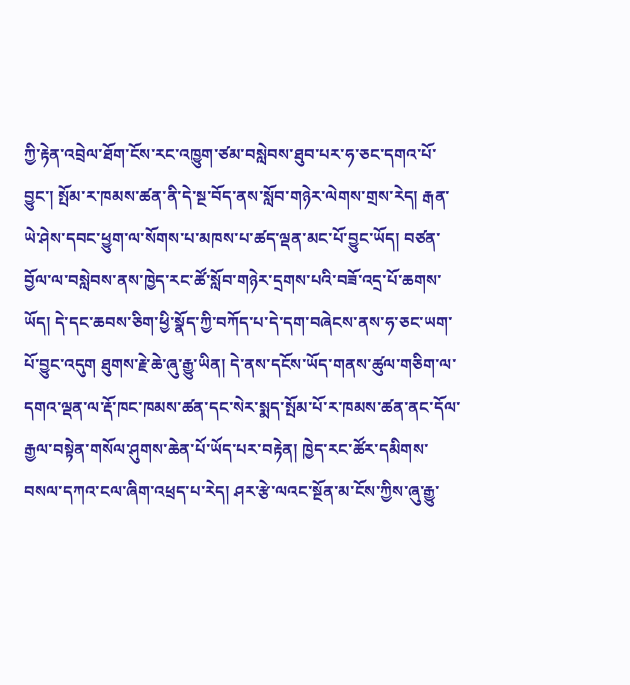ཀྱི་རྟེན་འབྲེལ་ཐོག་ངོས་རང་འཁྱུག་ཙམ་བསླེབས་ཐུབ་པར་ཧ་ཅང་དགའ་པོ་བྱུང་། སྤོམ་ར་ཁམས་ཚན་ནི་དེ་སྔ་བོད་ནས་སློབ་གཉེར་ལེགས་གྲས་རེད། རྒན་ཡེ་ཤེས་དབང་ཕྱུག་ལ་སོགས་པ་མཁས་པ་ཚད་ལྡན་མང་པོ་བྱུང་ཡོད། བཙན་བྱོལ་ལ་བསླེབས་ནས་ཁྱེད་རང་ཚོ་སློབ་གཉེར་དྲགས་པའི་བཟོ་འདྲ་པོ་ཆགས་ཡོད། དེ་དང་ཆབས་ཅིག་ཕྱི་སྣོད་ཀྱི་བཀོད་པ་དེ་དག་བཞེངས་ནས་ཧ་ཅང་ཡག་པོ་བྱུང་འདུག ཐུགས་རྗེ་ཆེ་ཞུ་རྒྱུ་ཡིན། དེ་ནས་དངོས་ཡོད་གནས་ཚུལ་གཅིག་ལ་དགའ་ལྡན་ལ་རྡོ་ཁང་ཁམས་ཚན་དང་སེར་སྨད་སྤོམ་པོ་ར་ཁམས་ཚན་ནང་དོལ་རྒྱལ་བསྟེན་གསོལ་ཤུགས་ཆེན་པོ་ཡོད་པར་བརྟེན། ཁྱེད་རང་ཚོར་དམིགས་བསལ་དཀའ་ངལ་ཞིག་འཕྲད་པ་རེད། ཤར་རྩེ་ལའང་སྔོན་མ་ངོས་ཀྱིས་ཞུ་རྒྱུ་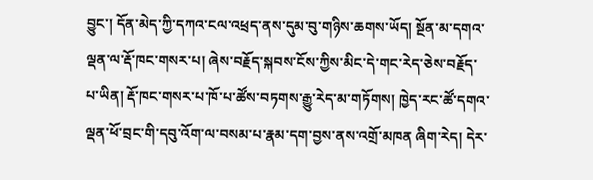བྱུང་། དོན་མེད་ཀྱི་དཀའ་ངལ་འཕྲད་ནས་དུམ་བུ་གཉིས་ཆགས་ཡོད། སྔོན་མ་དགའ་ལྡན་ལ་རྡོ་ཁང་གསར་པ། ཞེས་བརྗོད་སྐབས་ངོས་ཀྱིས་མིང་དེ་གང་རེད་ཅེས་བརྗོད་པ་ཡིན། རྡོ་ཁང་གསར་པ་ཁོ་པ་ཚོས་བཏགས་རྒྱུ་རེད་མ་གཏོགས། ཁྱེད་རང་ཚོ་དགའ་ལྡན་ཕོ་བྲང་གི་དབུ་འོག་ལ་བསམ་པ་རྣམ་དག་བྱས་ནས་འགྲོ་མཁན ཞིག་རེད། དེར་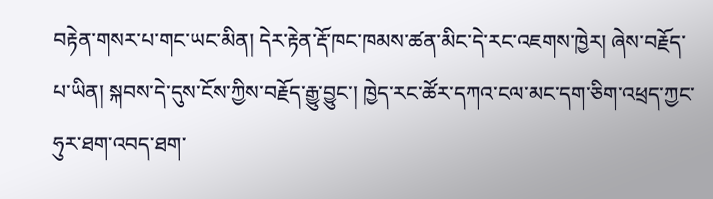བརྟེན་གསར་པ་གང་ཡང་མིན། དེར་རྟེན་རྡོ་ཁང་ཁམས་ཚན་མིང་དེ་རང་འཇགས་ཁྱེར། ཞེས་བརྗོད་པ་ཡིན། སྐབས་དེ་དུས་ངོས་ཀྱིས་བརྗོད་རྒྱུ་བྱུང་། ཁྱེད་རང་ཚོར་དཀའ་ངལ་མང་དག་ཅིག་འཕྲད་ཀྱང་ཧུར་ཐག་འབད་ཐག་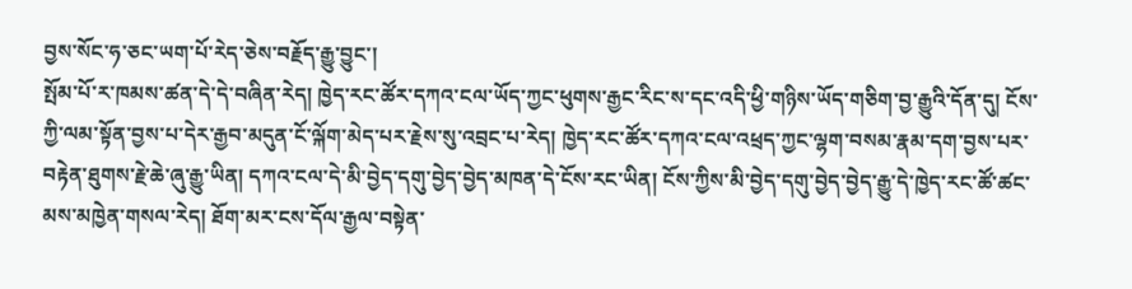བྱས་སོང་ཧ་ཅང་ཡག་པོ་རེད་ཅེས་བརྗོད་རྒྱུ་བྱུང་།
སྤོམ་པོ་ར་ཁམས་ཚན་དེ་དེ་བཞིན་རེད། ཁྱེད་རང་ཚོར་དཀའ་ངལ་ཡོད་ཀྱང་ཕུགས་རྒྱང་རིང་ས་དང་འདི་ཕྱི་གཉིས་ཡོད་གཅིག་བྱ་རྒྱུའི་དོན་དུ། ངོས་ཀྱི་ལམ་སྟོན་བྱས་པ་དེར་རྒྱབ་མདུན་ངོ་ལྐོག་མེད་པར་རྗེས་སུ་འབྲང་པ་རེད། ཁྱེད་རང་ཚོར་དཀའ་ངལ་འཕྲད་ཀྱང་ལྷག་བསམ་རྣམ་དག་བྱས་པར་བརྟེན་ཐུགས་རྗེ་ཆེ་ཞུ་རྒྱུ་ཡིན། དཀའ་ངལ་དེ་མི་བྱེད་དགུ་བྱེད་བྱེད་མཁན་དེ་ངོས་རང་ཡིན། ངོས་ཀྱིས་མི་བྱེད་དགུ་བྱེད་བྱེད་རྒྱུ་དེ་ཁྱེད་རང་ཚོ་ཚང་མས་མཁྱེན་གསལ་རེད། ཐོག་མར་ངས་དོལ་རྒྱལ་བསྟེན་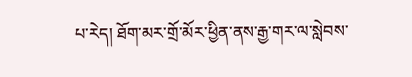པ་རེད། ཐོག་མར་གྲོ་མོར་ཕྱིན་ནས་རྒྱ་གར་ལ་སླེབས་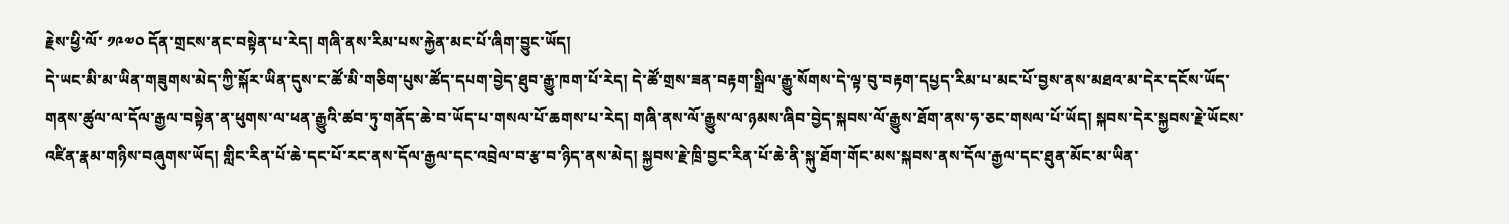རྗེས་ཕྱི་ལོ་ ༡༩༧༠ དོན་གྲངས་ནང་བསྟེན་པ་རེད། གཞི་ནས་རིམ་པས་རྐྱེན་མང་པོ་ཞིག་བྱུང་ཡོད།
དེ་ཡང་མི་མ་ཡིན་གཟུགས་མེད་ཀྱི་སྐོར་ཡིན་དུས་ང་ཚོ་མི་གཅིག་པུས་ཚོད་དཔག་བྱེད་ཐུབ་རྒྱུ་ཁག་པོ་རེད། དེ་ཚོ་གྲས་ཟན་བརྟག་སྒྲིལ་རྒྱུ་སོགས་དེ་ལྟ་བུ་བརྟག་དཔྱད་རིམ་པ་མང་པོ་བྱས་ནས་མཐའ་མ་དེར་དངོས་ཡོད་གནས་ཚུལ་ལ་དོལ་རྒྱལ་བསྟེན་ན་ཕུགས་ལ་ཕན་རྒྱུའི་ཚབ་ཏུ་གནོད་ཆེ་བ་ཡོད་པ་གསལ་པོ་ཆགས་པ་རེད། གཞི་ནས་ལོ་རྒྱུས་ལ་ཉམས་ཞིབ་བྱེད་སྐབས་ལོ་རྒྱུས་ཐོག་ནས་ཧ་ཅང་གསལ་པོ་ཡོད། སྐབས་དེར་སྐྱབས་རྗེ་ཡོངས་འཛིན་རྣམ་གཉིས་བཞུགས་ཡོད། གླིང་རིན་པོ་ཆེ་དང་པོ་རང་ནས་དོལ་རྒྱལ་དང་འབྲེལ་བ་རྩ་བ་ཉིད་ནས་མེད། སྐྱབས་རྗེ་ཁྲི་བྱང་རིན་པོ་ཆེ་ནི་སྐུ་ཐོག་གོང་མས་སྐབས་ནས་དོལ་རྒྱལ་དང་ཐུན་མོང་མ་ཡིན་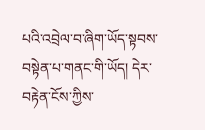པའི་འབྲེལ་བ་ཞིག་ཡོད་སྟབས་བསྟེན་པ་གནང་གི་ཡོད། དེར་བརྟེན་ངོས་ཀྱིས་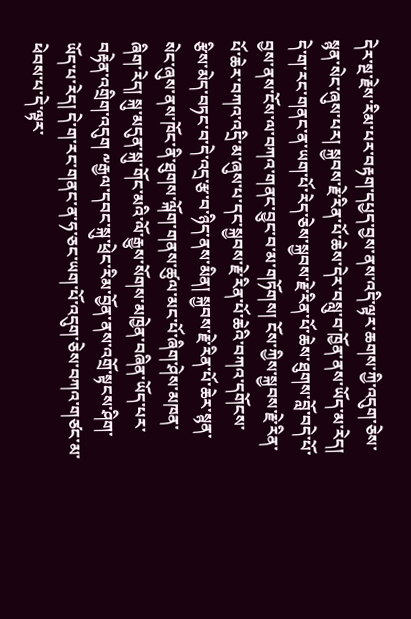དེར་སྔ་རྗེས་རིམ་པར་བརྟག་དཔྱད་བྱས་ནས་འདི་ལྟར་ཆགས་ཀྱི་འདུག་ཅེས་སྙན་སེང་ཞུས་པར། སྐྱབས་རྗེ་རིན་པོ་ཆེས་དེར་བསླུ་བ་ཁྱོན་ནས་ཡོད་མ་རེད། དེ་ག་རང་གནང་ན་ཡག་པོ་རེད་ཅེས་སྐྱབས་རྗེ་རིན་པོ་ཆེས་ཐུགས་བློ་བདེ་པོ་བྱས་ནས་ངོས་ལ་བཀའ་གནང་བྱུང་བ་མ་གཏོགས། ངོས་ཀྱིས་སྐྱབས་རྗེ་རིན་པོ་ཆེར་བཀའ་འདྲི་མ་ཞུས་པ་དང་སྐྱབས་རྗེ་རིན་པོ་ཆེའི་བཀའ་དགོངས་རྩིས་མེད་བཏང་བ་དེ་འདྲ་རྩ་བ་ཉིད་ནས་མིན། སྐྱབས་རྗེ་རིན་པོ་ཆེར་སྙན་སེང་ཞུས་ནས་ཁོང་ནི་ཐུགས་ལྐོག་གནས་ཚུལ་མང་པོ་ཞིག་ཤེས་མཁན་ཞིག་རེད། སྐུ་མདུན་སྐུ་གོང་མའི་ལོ་རྒྱུས་སོགས་མཁྱེན་བཞིན་ཡོད་པར་བརྟེན་འགྲིག་འདུག ༸རྒྱལ་དབང་སྐུ་ཕྲེང་རིམ་བྱོན་ནས་འགྲོ་སྟངས་ཤིག་ཡོད་པ་རེད། དེ་ག་རང་གནང་ན་ཧ་ཅང་ཡག་པོ་འདུག་ཅེས་བཀའ་གཙང་མ་ཕེབས་པ་དེ་ལྟར་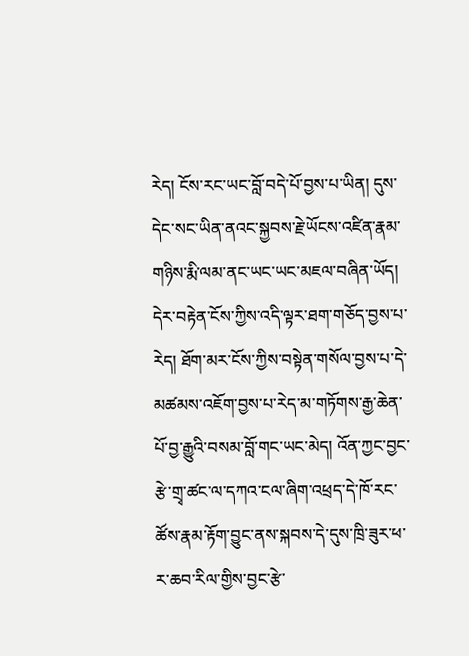རེད། ངོས་རང་ཡང་བློ་བདེ་པོ་བྱས་པ་ཡིན། དུས་དེང་སང་ཡིན་ནའང་སྐྱབས་རྗེ་ཡོངས་འཛིན་རྣམ་གཉིས་རྨི་ལམ་ནང་ཡང་ཡང་མཇལ་བཞིན་ཡོད། དེར་བརྟེན་ངོས་ཀྱིས་འདི་ལྟར་ཐག་གཅོད་བྱས་པ་རེད། ཐོག་མར་ངོས་ཀྱིས་བསྟེན་གསོལ་བྱས་པ་དེ་མཚམས་འཇོག་བྱས་པ་རེད་མ་གཏོགས་རྒྱ་ཆེན་པོ་བྱ་རྒྱུའི་བསམ་བློ་གང་ཡང་མེད། འོན་ཀྱང་བྱང་རྩེ་གྲྭ་ཚང་ལ་དཀའ་ངལ་ཞིག་འཕྲད་དེ་ཁོ་རང་ཚོས་རྣམ་རྟོག་བྱུང་ནས་སྐབས་དེ་དུས་ཁྲི་ཟུར་ཕ་ར་ཆབ་རིལ་གྱིས་བྱང་རྩེ་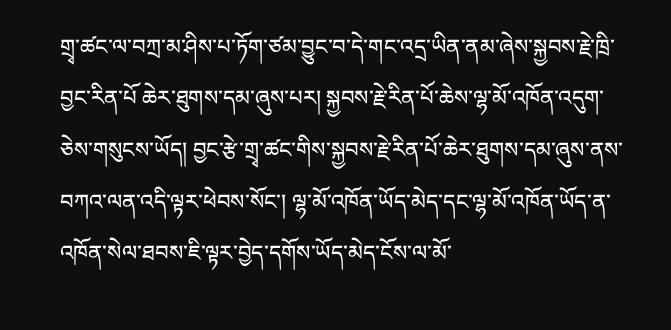གྲྭ་ཚང་ལ་བཀྲ་མ་ཤིས་པ་ཏོག་ཙམ་བྱུང་བ་དེ་གང་འདྲ་ཡིན་ནམ་ཞེས་སྐྱབས་རྗེ་ཁྲི་བྱང་རིན་པོ ཆེར་ཐུགས་དམ་ཞུས་པར། སྐྱབས་རྗེ་རིན་པོ་ཆེས་ལྷ་མོ་འཁོན་འདུག་ཅེས་གསུངས་ཡོད། བྱང་རྩེ་གྲྭ་ཚང་གིས་སྐྱབས་རྗེ་རིན་པོ་ཆེར་ཐུགས་དམ་ཞུས་ནས་བཀའ་ལན་འདི་ལྟར་ཕེབས་སོང་། ལྷ་མོ་འཁོན་ཡོད་མེད་དང་ལྷ་མོ་འཁོན་ཡོད་ན་འཁོན་སེལ་ཐབས་ཇི་ལྟར་བྱེད་དགོས་ཡོད་མེད་ངོས་ལ་མོ་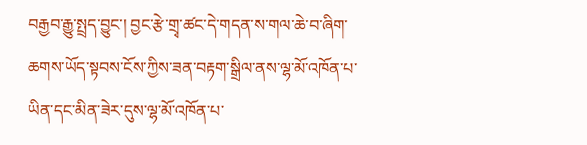བརྒྱབ་རྒྱུ་སྤྲད་བྱུང་། བྱང་རྩེ་གྲྭ་ཚང་དེ་གདན་ས་གལ་ཆེ་བ་ཞིག་ཆགས་ཡོད་སྟབས་ངོས་ཀྱིས་ཟན་བརྟག་སྒྲིལ་ནས་ལྷ་མོ་འཁོན་པ་ཡིན་དང་མིན་ཟེར་དུས་ལྷ་མོ་འཁོན་པ་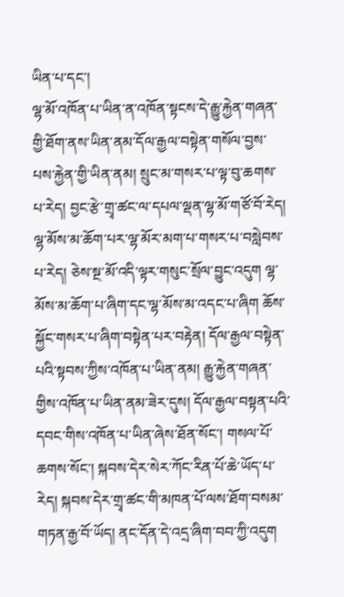ཡིན་པ་དང་།
ལྷ་མོ་འཁོན་པ་ཡིན་ན་འཁོན་སྟངས་དེ་རྒྱུ་རྐྱེན་གཞན་གྱི་ཐོག་ནས་ཡིན་ནམ་དོལ་རྒྱལ་བསྟེན་གསོལ་བྱས་པས་རྐྱེན་གྱི་ཡིན་ནམ། སྲུང་མ་གསར་པ་ལྟ་བུ་ཆགས་པ་རེད། བྱང་རྩེ་གྲྭ་ཚང་ལ་དཔལ་ལྡན་ལྷ་མོ་གཙོ་བོ་རེད། ལྷ་མོས་མ་ཆོག་པར་ལྷ་མོར་མག་པ་གསར་པ་བསླེབས་པ་རེད། ཅེས་སྔ་མོ་འདི་ལྟར་གསུང་སྲོལ་བྱུང་འདུག ལྷ་མོས་མ་ཆོག་པ་ཞིག་དང་ལྷ་མོས་མ་འདང་པ་ཞིག ཆོས་སྐྱོང་གསར་པ་ཞིག་བསྟེན་པར་བརྟེན། དོལ་རྒྱལ་བསྟེན་པའི་སྟབས་ཀྱིས་འཁོན་པ་ཡིན་ནམ། རྒྱུ་རྐྱེན་གཞན་གྱིས་འཁོན་པ་ཡིན་ནམ་ཟེར་དུས། དོལ་རྒྱལ་བསྟན་པའི་དབང་གིས་འཁོན་པ་ཡིན་ཞེས་ཐོན་སོང་། གསལ་པོ་ཆགས་སོང་། སྐབས་དེར་སེར་ཀོང་རིན་པོ་ཆེ་ཡོད་པ་རེད། སྐབས་དེར་གྲྭ་ཚང་གི་མཁན་པོ་ལས་ཐོག་བསམ་གཏན་རྒྱ་བོ་ཡོད། ནང་དོན་དེ་འདྲ་ཞིག་བབ་ཀྱི་འདུག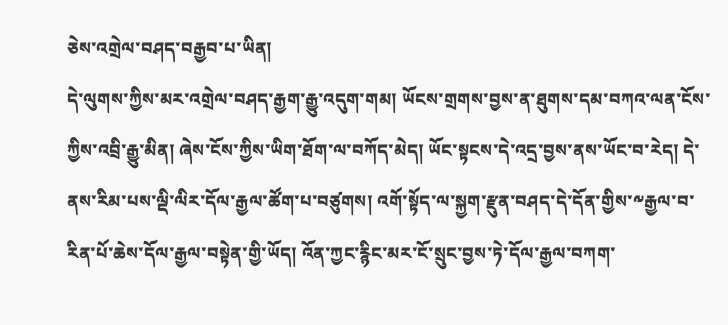ཅེས་འགྲེལ་བཤད་བརྒྱབ་པ་ཡིན།
དེ་ལུགས་ཀྱིས་མར་འགྲེལ་བཤད་རྒྱག་རྒྱུ་འདུག་གམ། ཡོངས་གྲགས་བྱས་ན་ཐུགས་དམ་བཀའ་ལན་ངོས་ཀྱིས་འབྲི་རྒྱུ་མིན། ཞེས་ངོས་ཀྱིས་ཡིག་ཐོག་ལ་བཀོད་མེད། ཡོང་སྟངས་དེ་འདྲ་བྱས་ནས་ཡོང་བ་རེད། དེ་ནས་རིམ་པས་ལྡི་ལིར་དོལ་རྒྱལ་ཚོག་པ་བཙུགས། འགོ་སྟོད་ལ་སྐྱག་རྫུན་བཤད་དེ་དོན་གྱིས་༸རྒྱལ་བ་རིན་པོ་ཆེས་དོལ་རྒྱལ་བསྟེན་གྱི་ཡོད། འོན་ཀྱང་རྙིང་མར་ངོ་སྲུང་བྱས་ཏེ་དོལ་རྒྱལ་བཀག་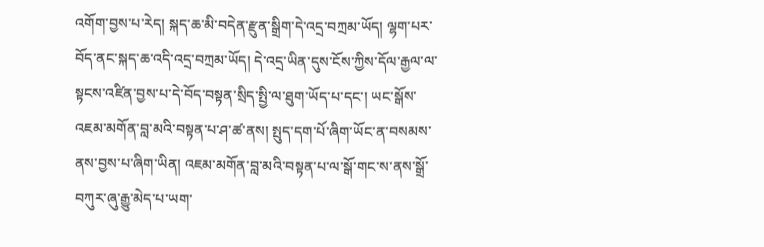འགོག་བྱས་པ་རེད། སྐད་ཆ་མི་བདེན་རྫུན་སྒྲིག་དེ་འདྲ་བཀྲམ་ཡོད། ལྷག་པར་བོད་ནང་སྐད་ཆ་འདི་འདྲ་བཀྲམ་ཡོད། དེ་འདྲ་ཡིན་དུས་ངོས་ཀྱིས་དོལ་རྒྱལ་ལ་སྟངས་འཛིན་བྱས་པ་དེ་བོད་བསྟན་སྲིད་སྤྱི་ལ་ཐུག་ཡོད་པ་དང་། ཡང་སྒོས་འཇམ་མགོན་བླ་མའི་བསྟན་པ་ཤ་ཚ་ནས། སྤུད་དག་པོ་ཞིག་ཡོང་ན་བསམས་ནས་བྱས་པ་ཞིག་ཡིན། འཇམ་མགོན་བླ་མའི་བསྟན་པ་ལ་སྒོ་གང་ས་ནས་སྒྲོ་བཀུར་ཞུ་རྒྱུ་མེད་པ་ཡག་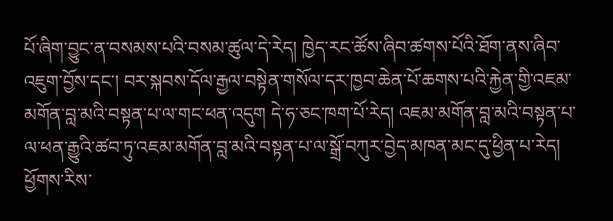པོ་ཞིག་བྱུང་ན་བསམས་པའི་བསམ་ཚུལ་དེ་རེད། ཁྱེད་རང་ཚོས་ཞིབ་ཚགས་པོའི་ཐོག་ནས་ཞིབ་འཇུག་བྱོས་དང་། བར་སྐབས་དོལ་རྒྱལ་བསྟེན་གསོལ་དར་ཁྱབ་ཆེན་པོ་ཆགས་པའི་རྐྱེན་གྱི་འཇམ་མགོན་བླ་མའི་བསྟན་པ་ལ་གང་ཕན་འདུག དེ་ཧ་ཅང་ཁག་པོ་རེད། འཇམ་མགོན་བླ་མའི་བསྟན་པ་ལ་ཕན་རྒྱུའི་ཚབ་ཏུ་འཇམ་མགོན་བླ་མའི་བསྟན་པ་ལ་སྒྲོ་བཀུར་བྱེད་མཁན་མང་དུ་ཕྱིན་པ་རེད། ཕྱོགས་རིས་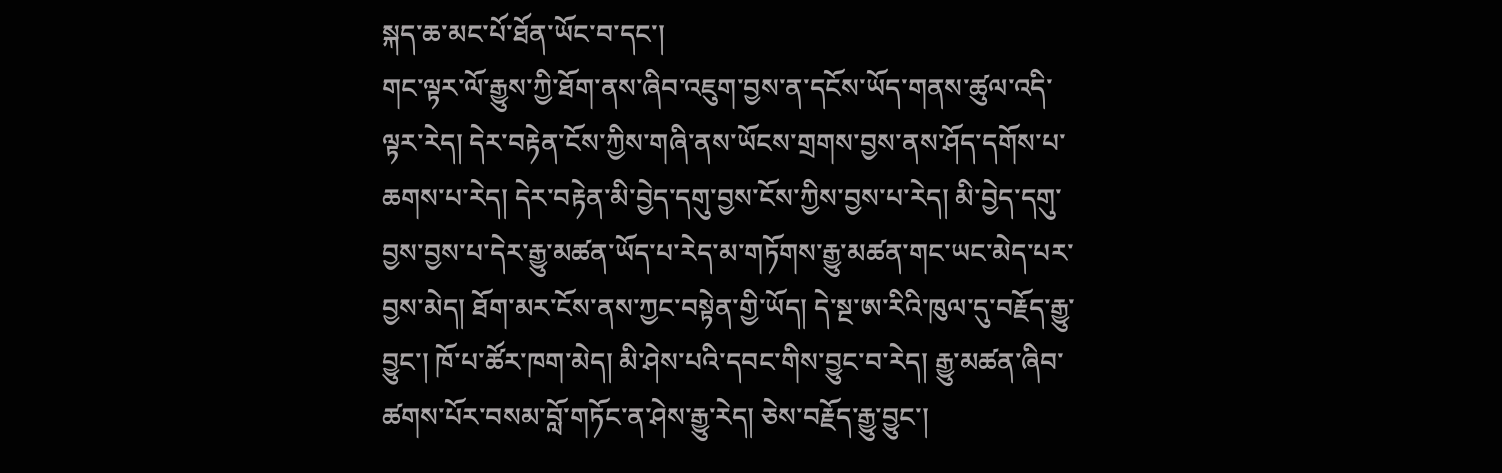སྐད་ཆ་མང་པོ་ཐོན་ཡོང་བ་དང་།
གང་ལྟར་ལོ་རྒྱུས་ཀྱི་ཐོག་ནས་ཞིབ་འཇུག་བྱས་ན་དངོས་ཡོད་གནས་ཚུལ་འདི་ལྟར་རེད། དེར་བརྟེན་ངོས་ཀྱིས་གཞི་ནས་ཡོངས་གྲགས་བྱས་ནས་ཤོད་དགོས་པ་ཆགས་པ་རེད། དེར་བརྟེན་མི་བྱེད་དགུ་བྱས་ངོས་ཀྱིས་བྱས་པ་རེད། མི་བྱེད་དགུ་བྱས་བྱས་པ་དེར་རྒྱུ་མཚན་ཡོད་པ་རེད་མ་གཏོགས་རྒྱུ་མཚན་གང་ཡང་མེད་པར་བྱས་མེད། ཐོག་མར་ངོས་ནས་ཀྱང་བསྟེན་གྱི་ཡོད། དེ་སྔ་ཨ་རིའི་ཁུལ་དུ་བརྗོད་རྒྱུ་བྱུང་། ཁོ་པ་ཚོར་ཁག་མེད། མི་ཤེས་པའི་དབང་གིས་བྱུང་བ་རེད། རྒྱུ་མཚན་ཞིབ་ཚགས་པོར་བསམ་བློ་གཏོང་ན་ཤེས་རྒྱུ་རེད། ཅེས་བརྗོད་རྒྱུ་བྱུང་།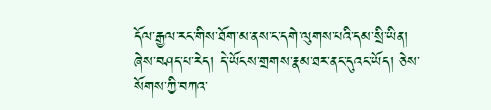དོལ་རྒྱལ་རང་གིས་ཐོག་མ་ནས་ང་དགེ་ལུགས་པའི་དམ་སྲི་ཡིན། ཞེས་བཤད་པ་རེད། དེ་ཡོངས་གྲགས་རྣམ་ཐར་ནང་དུའང་ཡོད། ཅེས་སོགས་ཀྱི་བཀའ་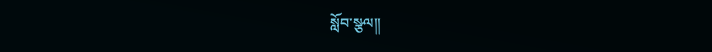སློབ་སྩལ།།